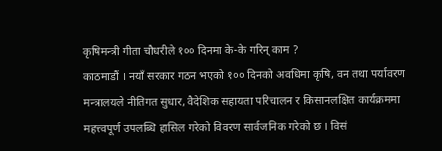कृषिमन्त्री गीता चौधरीले १०० दिनमा के-के गरिन् काम ?
काठमाडौं । नयाँ सरकार गठन भएको १०० दिनको अवधिमा कृषि, वन तथा पर्यावरण मन्त्रालयले नीतिगत सुधार, वैदेशिक सहायता परिचालन र किसानलक्षित कार्यक्रममा महत्त्वपूर्ण उपलब्धि हासिल गरेको विवरण सार्वजनिक गरेको छ । विसं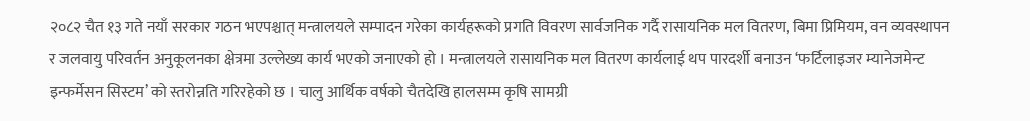२०८२ चैत १३ गते नयाँ सरकार गठन भएपश्चात् मन्त्रालयले सम्पादन गरेका कार्यहरूको प्रगति विवरण सार्वजनिक गर्दै रासायनिक मल वितरण, बिमा प्रिमियम, वन व्यवस्थापन र जलवायु परिवर्तन अनुकूलनका क्षेत्रमा उल्लेख्य कार्य भएको जनाएको हो । मन्त्रालयले रासायनिक मल वितरण कार्यलाई थप पारदर्शी बनाउन ‘फर्टिलाइजर म्यानेजमेन्ट इन्फर्मेसन सिस्टम’ को स्तरोन्नति गरिरहेको छ । चालु आर्थिक वर्षको चैतदेखि हालसम्म कृषि सामग्री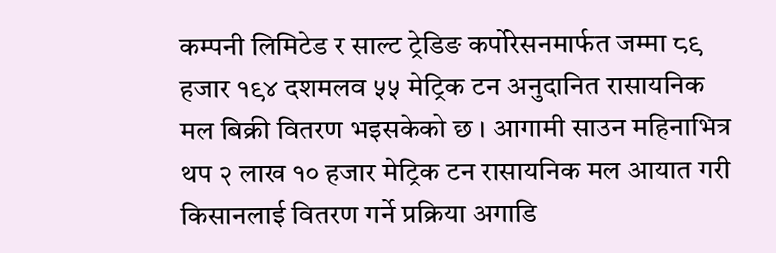कम्पनी लिमिटेड र साल्ट ट्रेडिङ कर्पोरेसनमार्फत जम्मा ८९ हजार १९४ दशमलव ५५ मेट्रिक टन अनुदानित रासायनिक मल बिक्री वितरण भइसकेको छ । आगामी साउन महिनाभित्र थप २ लाख १० हजार मेट्रिक टन रासायनिक मल आयात गरी किसानलाई वितरण गर्ने प्रक्रिया अगाडि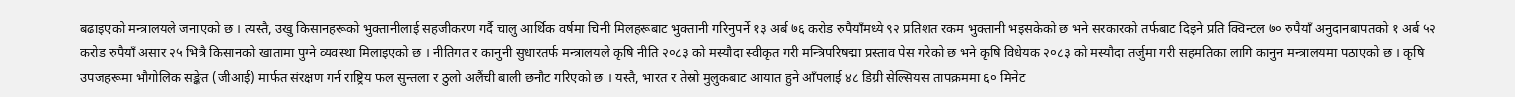बढाइएको मन्त्रालयले जनाएको छ । त्यस्तै, उखु किसानहरूको भुक्तानीलाई सहजीकरण गर्दै चालु आर्थिक वर्षमा चिनी मिलहरूबाट भुक्तानी गरिनुपर्ने १३ अर्ब ७६ करोड रुपैयाँमध्ये ९२ प्रतिशत रकम भुक्तानी भइसकेको छ भने सरकारको तर्फबाट दिइने प्रति क्विन्टल ७० रुपैयाँ अनुदानबापतको १ अर्ब ५२ करोड रुपैयाँ असार २५ भित्रै किसानको खातामा पुग्ने व्यवस्था मिलाइएको छ । नीतिगत र कानुनी सुधारतर्फ मन्त्रालयले कृषि नीति २०८३ को मस्यौदा स्वीकृत गरी मन्त्रिपरिषद्मा प्रस्ताव पेस गरेको छ भने कृषि विधेयक २०८३ को मस्यौदा तर्जुमा गरी सहमतिका लागि कानुन मन्त्रालयमा पठाएको छ । कृषि उपजहरूमा भौगोलिक सङ्केत (जीआई) मार्फत संरक्षण गर्न राष्ट्रिय फल सुन्तला र ठुलो अलैंची बाली छनौट गरिएको छ । यस्तै, भारत र तेस्रो मुलुकबाट आयात हुने आँपलाई ४८ डिग्री सेल्सियस तापक्रममा ६० मिनेट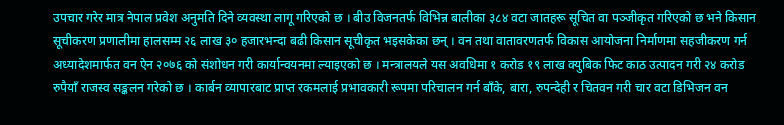उपचार गरेर मात्र नेपाल प्रवेश अनुमति दिने व्यवस्था लागू गरिएको छ । बीउ विजनतर्फ विभिन्न बालीका ३८४ वटा जातहरू सूचित वा पञ्जीकृत गरिएको छ भने किसान सूचीकरण प्रणालीमा हालसम्म २६ लाख ३० हजारभन्दा बढी किसान सूचीकृत भइसकेका छन् । वन तथा वातावरणतर्फ विकास आयोजना निर्माणमा सहजीकरण गर्न अध्यादेशमार्फत वन ऐन २०७६ को संशोधन गरी कार्यान्वयनमा ल्याइएको छ । मन्त्रालयले यस अवधिमा १ करोड १९ लाख क्युबिक फिट काठ उत्पादन गरी २४ करोड रुपैयाँ राजस्व सङ्कलन गरेको छ । कार्बन व्यापारबाट प्राप्त रकमलाई प्रभावकारी रूपमा परिचालन गर्न बाँके, बारा, रुपन्देही र चितवन गरी चार वटा डिभिजन वन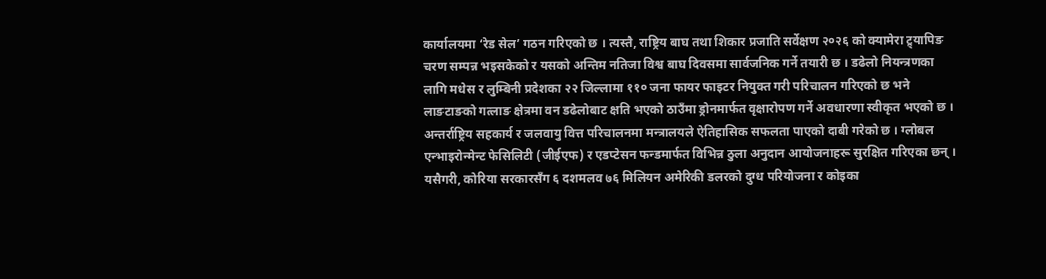कार्यालयमा ‘रेड सेल’ गठन गरिएको छ । त्यस्तै, राष्ट्रिय बाघ तथा शिकार प्रजाति सर्वेक्षण २०२६ को क्यामेरा ट्र्यापिङ चरण सम्पन्न भइसकेको र यसको अन्तिम नतिजा विश्व बाघ दिवसमा सार्वजनिक गर्ने तयारी छ । डढेलो नियन्त्रणका लागि मधेस र लुम्बिनी प्रदेशका २२ जिल्लामा ११० जना फायर फाइटर नियुक्त गरी परिचालन गरिएको छ भने लाङटाङको गत्लाङ क्षेत्रमा वन डढेलोबाट क्षति भएको ठाउँमा ड्रोनमार्फत वृक्षारोपण गर्ने अवधारणा स्वीकृत भएको छ । अन्तर्राष्ट्रिय सहकार्य र जलवायु वित्त परिचालनमा मन्त्रालयले ऐतिहासिक सफलता पाएको दाबी गरेको छ । ग्लोबल एन्भाइरोन्मेन्ट फेसिलिटी (जीईएफ) र एडप्टेसन फन्डमार्फत विभिन्न ठुला अनुदान आयोजनाहरू सुरक्षित गरिएका छन् । यसैगरी, कोरिया सरकारसँग ६ दशमलव ७६ मिलियन अमेरिकी डलरको दुग्ध परियोजना र कोइका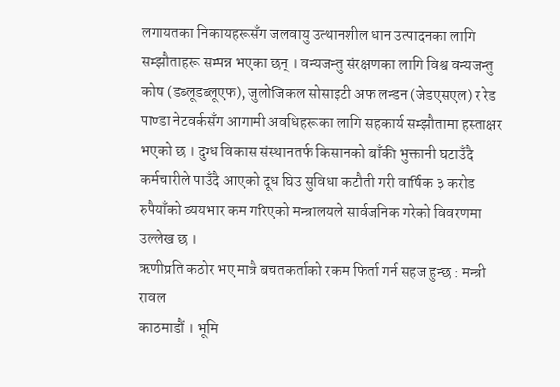लगायतका निकायहरूसँग जलवायु उत्थानशील धान उत्पादनका लागि सम्झौताहरू सम्पन्न भएका छन् । वन्यजन्तु संरक्षणका लागि विश्व वन्यजन्तु कोष (डब्लूडब्लूएफ), जुलोजिकल सोसाइटी अफ लन्डन (जेडएसएल) र रेड पाण्डा नेटवर्कसँग आगामी अवधिहरूका लागि सहकार्य सम्झौतामा हस्ताक्षर भएको छ । दुग्ध विकास संस्थानतर्फ किसानको बाँकी भुक्तानी घटाउँदै कर्मचारीले पाउँदै आएको दूध घिउ सुविधा कटौती गरी वार्षिक ३ करोड रुपैयाँको व्ययभार कम गरिएको मन्त्रालयले सार्वजनिक गरेको विवरणमा उल्लेख छ ।
ऋणीप्रति कठोर भए मात्रै बचतकर्ताको रकम फिर्ता गर्न सहज हुन्छ : मन्त्री रावल
काठमाडौं । भूमि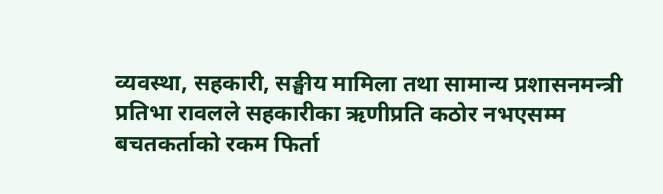व्यवस्था, सहकारी, सङ्घीय मामिला तथा सामान्य प्रशासनमन्त्री प्रतिभा रावलले सहकारीका ऋणीप्रति कठोर नभएसम्म बचतकर्ताको रकम फिर्ता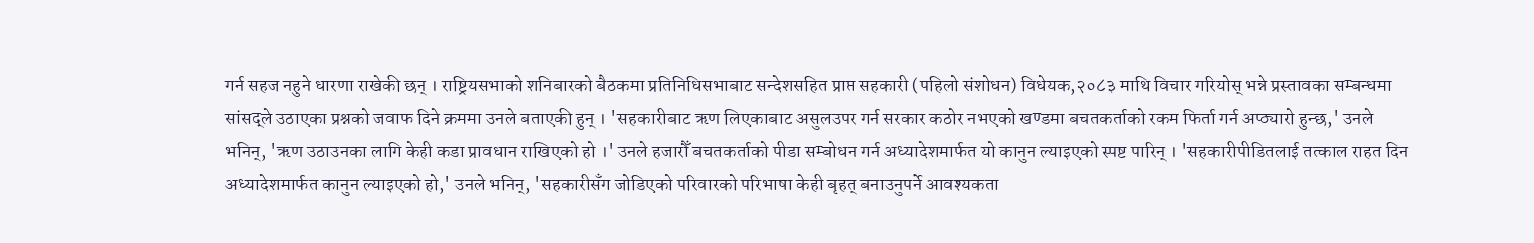गर्न सहज नहुने धारणा राखेकी छन् । राष्ट्रियसभाको शनिबारको बैठकमा प्रतिनिधिसभाबाट सन्देशसहित प्राप्त सहकारी (पहिलो संशोधन) विधेयक,२०८३ माथि विचार गरियोस् भन्ने प्रस्तावका सम्बन्धमा सांसद्ले उठाएका प्रश्नको जवाफ दिने क्रममा उनले बताएकी हुन् । 'सहकारीबाट ऋण लिएकाबाट असुलउपर गर्न सरकार कठोर नभएको खण्डमा बचतकर्ताको रकम फिर्ता गर्न अप्ठ्यारो हुन्छ,' उनले भनिन्, 'ऋण उठाउनका लागि केही कडा प्रावधान राखिएको हो ।' उनले हजारौँ बचतकर्ताको पीडा सम्बोधन गर्न अध्यादेशमार्फत यो कानुन ल्याइएको स्पष्ट पारिन् । 'सहकारीपीडितलाई तत्काल राहत दिन अध्यादेशमार्फत कानुन ल्याइएको हो,' उनले भनिन्, 'सहकारीसँग जोडिएको परिवारको परिभाषा केही बृहत् बनाउनुपर्ने आवश्यकता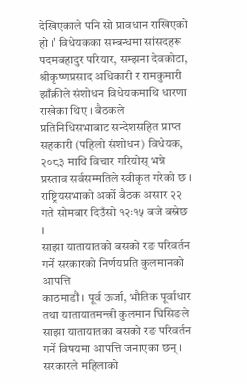देखिएकाले पनि सो प्रावधान राखिएको हो ।' विधेयकका सम्बन्धमा सांसदहरू पदमबहादुर परियार, सम्झना देवकोटा, श्रीकृष्णप्रसाद अधिकारी र रामकुमारी झाँक्रीले संशोधन विधेयकमाथि धारणा राखेका थिए । बैठकले प्रतिनिधिसभाबाट सन्देशसहित प्राप्त सहकारी (पहिलो संशोधन) विधेयक, २०८३ माथि विचार गरियोस् भन्ने प्रस्ताव सर्वसम्मतिले स्वीकृत गरेको छ । राष्ट्रियसभाको अर्को बैठक असार २२ गते सोमबार दिउँसो १२ः१५ बजे बस्नेछ ।
साझा यातायातको बसको रङ परिवर्तन गर्ने सरकारको निर्णयप्रति कुलमानको आपत्ति
काठमाडौं । पूर्व ऊर्जा, भौतिक पूर्वाधार तथा यातायातमन्त्री कुलमान घिसिङले साझा यातायातका बसको रङ परिवर्तन गर्ने विषयमा आपत्ति जनाएका छन् । सरकारले महिलाको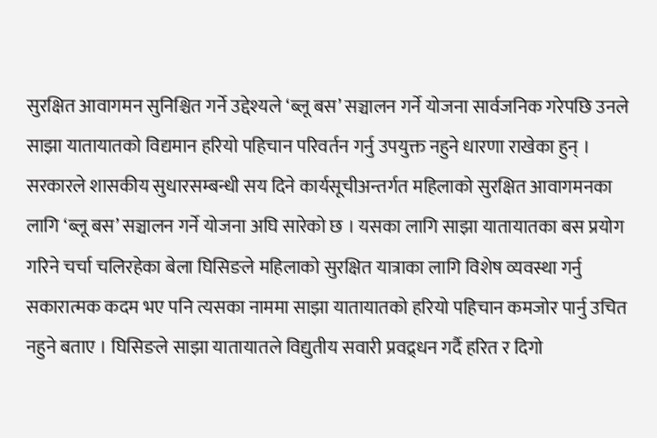सुरक्षित आवागमन सुनिश्चित गर्ने उद्देश्यले ‘ब्लू बस’ सञ्चालन गर्ने योजना सार्वजनिक गरेपछि उनले साझा यातायातको विद्यमान हरियो पहिचान परिवर्तन गर्नु उपयुक्त नहुने धारणा राखेका हुन् । सरकारले शासकीय सुधारसम्बन्धी सय दिने कार्यसूचीअन्तर्गत महिलाको सुरक्षित आवागमनका लागि ‘ब्लू बस’ सञ्चालन गर्ने योजना अघि सारेको छ । यसका लागि साझा यातायातका बस प्रयोग गरिने चर्चा चलिरहेका बेला घिसिङले महिलाको सुरक्षित यात्राका लागि विशेष व्यवस्था गर्नु सकारात्मक कदम भए पनि त्यसका नाममा साझा यातायातको हरियो पहिचान कमजोर पार्नु उचित नहुने बताए । घिसिङले साझा यातायातले विद्युतीय सवारी प्रवद्र्धन गर्दै हरित र दिगो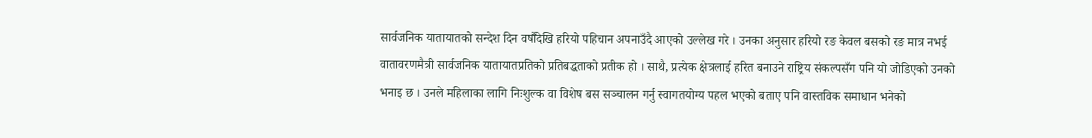सार्वजनिक यातायातको सन्देश दिन वर्षौंदेखि हरियो पहिचान अपनाउँदै आएको उल्लेख गरे । उनका अनुसार हरियो रङ केवल बसको रङ मात्र नभई वातावरणमैत्री सार्वजनिक यातायातप्रतिको प्रतिबद्धताको प्रतीक हो । साथै, प्रत्येक क्षेत्रलाई हरित बनाउने राष्ट्रिय संकल्पसँग पनि यो जोडिएको उनको भनाइ छ । उनले महिलाका लागि निःशुल्क वा विशेष बस सञ्चालन गर्नु स्वागतयोग्य पहल भएको बताए पनि वास्तविक समाधान भनेको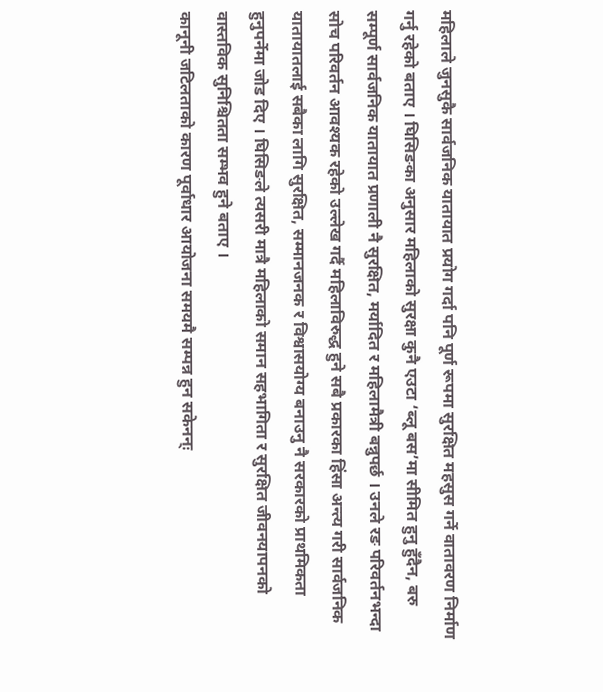महिलाले जुनसुकै सार्वजनिक यातायात प्रयोग गर्दा पनि पूर्ण रूपमा सुरक्षित महसुस गर्ने वातावरण निर्माण गर्नु रहेको बताए । घिसिङका अनुसार महिलाको सुरक्षा कुनै एउटा ‘ब्लू बस’मा सीमित हुनु हुँदैन, बरु सम्पूर्ण सार्वजनिक यातायात प्रणाली नै सुरक्षित, मर्यादित र महिलामैत्री बन्नुपर्छ । उनले रङ परिवर्तनभन्दा सोच परिवर्तन आवश्यक रहेको उल्लेख गर्दै महिलाविरुद्ध हुने सबै प्रकारका हिंसा अन्त्य गरी सार्वजनिक यातायातलाई सबैका लागि सुरक्षित, सम्मानजनक र विश्वासयोग्य बनाउनु नै सरकारको प्राथमिकता हुनुपर्नेमा जोड दिए । घिसिङले त्यसरी मात्रै महिलाको समान सहभागिता र सुरक्षित जीवनयापनको वास्तविक सुनिश्चितता सम्भव हुने बताए ।
कानूनी जटिलताको कारण पूर्वाधार आयोजना समयमै सम्पन्न हुन सकेनन्ः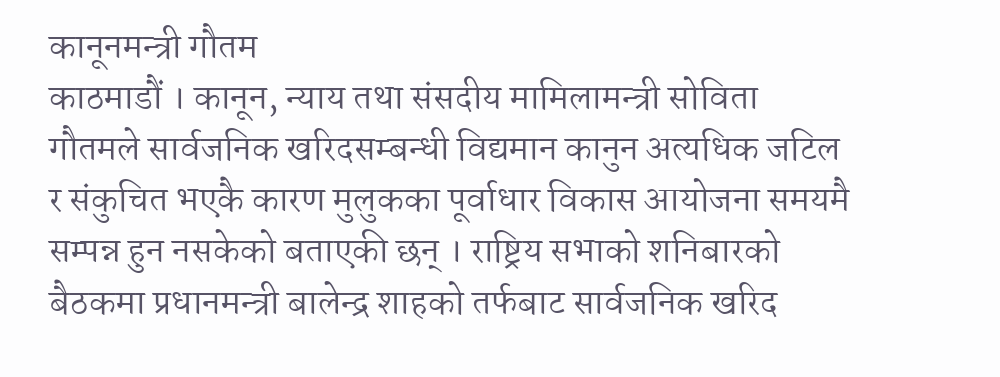कानूनमन्त्री गौतम
काठमाडौं । कानून, न्याय तथा संसदीय मामिलामन्त्री सोविता गौतमले सार्वजनिक खरिदसम्बन्धी विद्यमान कानुन अत्यधिक जटिल र संकुचित भएकै कारण मुलुकका पूर्वाधार विकास आयोजना समयमै सम्पन्न हुन नसकेको बताएकी छन् । राष्ट्रिय सभाको शनिबारको बैठकमा प्रधानमन्त्री बालेन्द्र शाहको तर्फबाट सार्वजनिक खरिद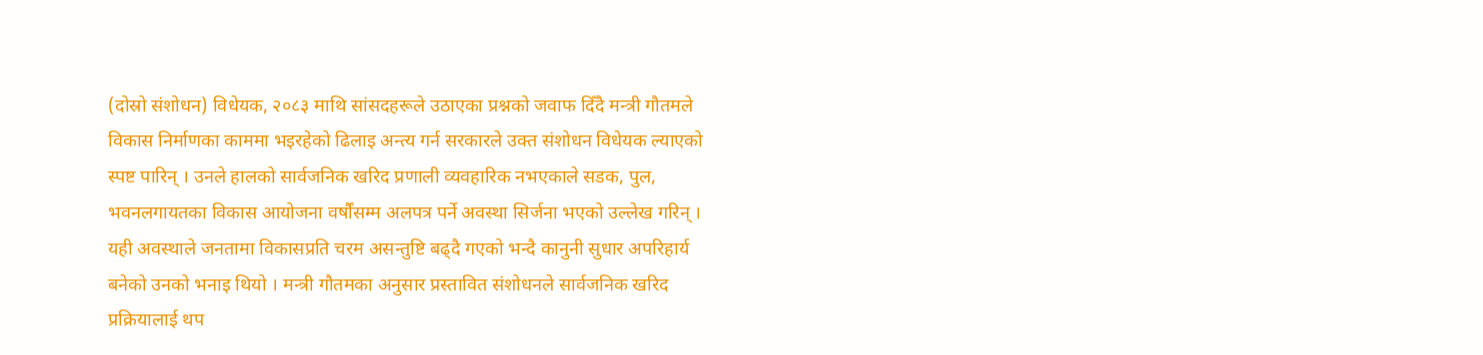(दोस्रो संशोधन) विधेयक, २०८३ माथि सांसदहरूले उठाएका प्रश्नको जवाफ दिँदै मन्त्री गौतमले विकास निर्माणका काममा भइरहेको ढिलाइ अन्त्य गर्न सरकारले उक्त संशोधन विधेयक ल्याएको स्पष्ट पारिन् । उनले हालको सार्वजनिक खरिद प्रणाली व्यवहारिक नभएकाले सडक, पुल, भवनलगायतका विकास आयोजना वर्षौंसम्म अलपत्र पर्ने अवस्था सिर्जना भएको उल्लेख गरिन् । यही अवस्थाले जनतामा विकासप्रति चरम असन्तुष्टि बढ्दै गएको भन्दै कानुनी सुधार अपरिहार्य बनेको उनको भनाइ थियो । मन्त्री गौतमका अनुसार प्रस्तावित संशोधनले सार्वजनिक खरिद प्रक्रियालाई थप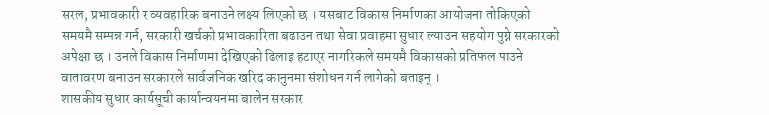सरल, प्रभावकारी र व्यवहारिक बनाउने लक्ष्य लिएको छ । यसबाट विकास निर्माणका आयोजना तोकिएको समयमै सम्पन्न गर्न, सरकारी खर्चको प्रभावकारिता बढाउन तथा सेवा प्रवाहमा सुधार ल्याउन सहयोग पुग्ने सरकारको अपेक्षा छ । उनले विकास निर्माणमा देखिएको ढिलाइ हटाएर नागरिकले समयमै विकासको प्रतिफल पाउने वातावरण बनाउन सरकारले सार्वजनिक खरिद कानुनमा संशोधन गर्न लागेको बताइन् ।
शासकीय सुधार कार्यसूची कार्यान्वयनमा बालेन सरकार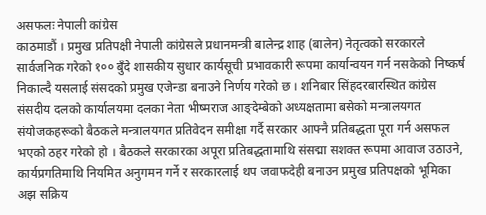असफलः नेपाली कांग्रेस
काठमाडौं । प्रमुख प्रतिपक्षी नेपाली कांग्रेसले प्रधानमन्त्री बालेन्द्र शाह (बालेन) नेतृत्वको सरकारले सार्वजनिक गरेको १०० बुँदे शासकीय सुधार कार्यसूची प्रभावकारी रूपमा कार्यान्वयन गर्न नसकेको निष्कर्ष निकाल्दै यसलाई संसदको प्रमुख एजेन्डा बनाउने निर्णय गरेको छ । शनिबार सिंहदरबारस्थित कांग्रेस संसदीय दलको कार्यालयमा दलका नेता भीष्मराज आङ्देम्बेको अध्यक्षतामा बसेको मन्त्रालयगत संयोजकहरूको बैठकले मन्त्रालयगत प्रतिवेदन समीक्षा गर्दै सरकार आफ्नै प्रतिबद्धता पूरा गर्न असफल भएको ठहर गरेको हो । बैठकले सरकारका अपूरा प्रतिबद्धतामाथि संसद्मा सशक्त रूपमा आवाज उठाउने, कार्यप्रगतिमाथि नियमित अनुगमन गर्ने र सरकारलाई थप जवाफदेही बनाउन प्रमुख प्रतिपक्षको भूमिका अझ सक्रिय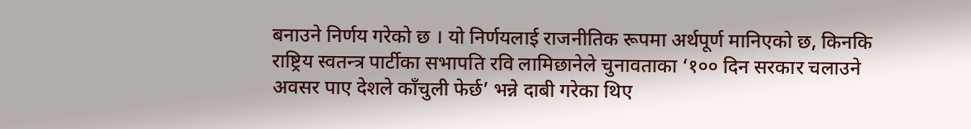बनाउने निर्णय गरेको छ । यो निर्णयलाई राजनीतिक रूपमा अर्थपूर्ण मानिएको छ, किनकि राष्ट्रिय स्वतन्त्र पार्टीका सभापति रवि लामिछानेले चुनावताका ‘१०० दिन सरकार चलाउने अवसर पाए देशले काँचुली फेर्छ’ भन्ने दाबी गरेका थिए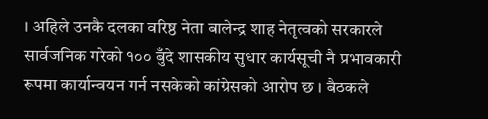। अहिले उनकै दलका वरिष्ठ नेता बालेन्द्र शाह नेतृत्वको सरकारले सार्वजनिक गरेको १०० बुँदे शासकीय सुधार कार्यसूची नै प्रभावकारी रूपमा कार्यान्वयन गर्न नसकेको कांग्रेसको आरोप छ । बैठकले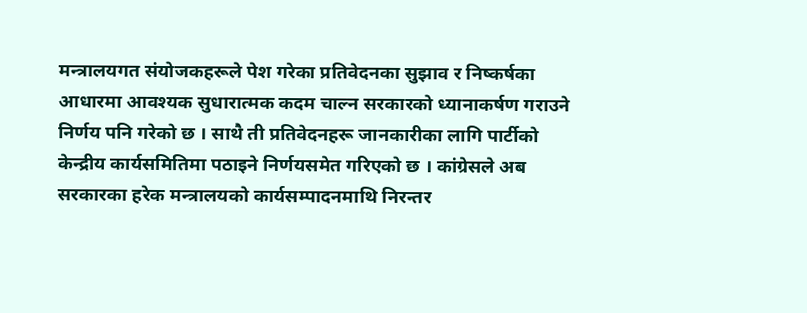मन्त्रालयगत संयोजकहरूले पेश गरेका प्रतिवेदनका सुझाव र निष्कर्षका आधारमा आवश्यक सुधारात्मक कदम चाल्न सरकारको ध्यानाकर्षण गराउने निर्णय पनि गरेको छ । साथै ती प्रतिवेदनहरू जानकारीका लागि पार्टीको केन्द्रीय कार्यसमितिमा पठाइने निर्णयसमेत गरिएको छ । कांग्रेसले अब सरकारका हरेक मन्त्रालयको कार्यसम्पादनमाथि निरन्तर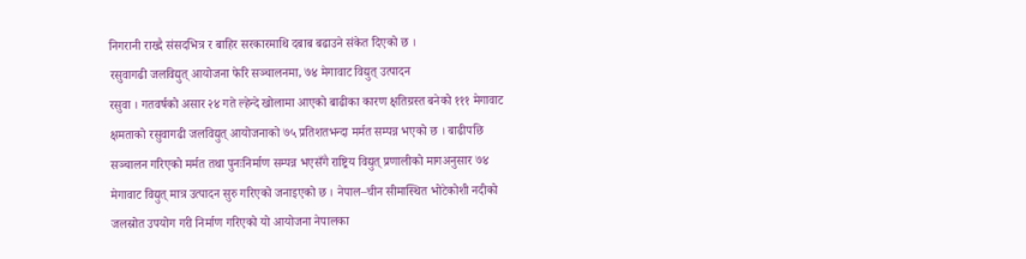निगरानी राख्दै संसदभित्र र बाहिर सरकारमाथि दबाब बढाउने संकेत दिएको छ ।
रसुवागढी जलविद्युत् आयोजना फेरि सञ्चालनमा, ७४ मेगावाट विद्युत् उत्पादन
रसुवा । गतवर्षको असार २४ गते ल्हेन्दे खोलामा आएको बाढीका कारण क्षतिग्रस्त बनेको १११ मेगावाट क्षमताको रसुवागढी जलविद्युत् आयोजनाको ७५ प्रतिशतभन्दा मर्मत सम्पन्न भएको छ । बाढीपछि सञ्चालन गरिएको मर्मत तथा पुनःनिर्माण सम्पन्न भएसँगै राष्ट्रिय विद्युत् प्रणालीको मागअनुसार ७४ मेगावाट विद्युत् मात्र उत्पादन सुरु गरिएको जनाइएको छ । नेपाल–चीन सीमास्थित भोटेकोशी नदीको जलस्रोत उपयोग गरी निर्माण गरिएको यो आयोजना नेपालका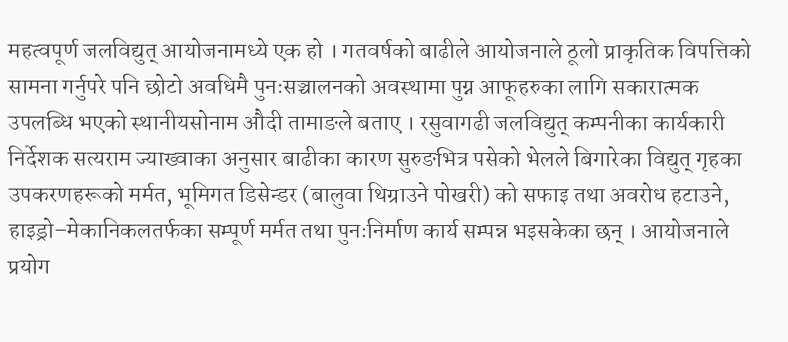महत्वपूर्ण जलविद्युत् आयोजनामध्ये एक हो । गतवर्षको बाढीले आयोजनाले ठूलो प्राकृतिक विपत्तिको सामना गर्नुपरे पनि छोटो अवधिमै पुनःसञ्चालनको अवस्थामा पुग्न आफूहरुका लागि सकारात्मक उपलब्धि भएको स्थानीयसोनाम औदी तामाङले बताए । रसुवागढी जलविद्युत् कम्पनीका कार्यकारी निर्देशक सत्यराम ज्याख्वाका अनुसार बाढीका कारण सुरुङभित्र पसेको भेलले बिगारेका विद्युत् गृहका उपकरणहरूको मर्मत, भूमिगत डिसेन्डर (बालुवा थिग्राउने पोखरी) को सफाइ तथा अवरोध हटाउने, हाइड्रो–मेकानिकलतर्फका सम्पूर्ण मर्मत तथा पुनःनिर्माण कार्य सम्पन्न भइसकेका छन् । आयोजनाले प्रयोग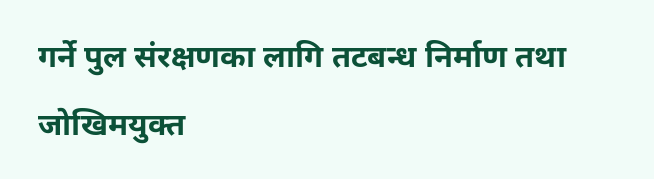गर्ने पुल संरक्षणका लागि तटबन्ध निर्माण तथा जोखिमयुक्त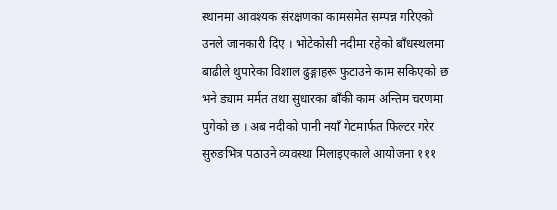स्थानमा आवश्यक संरक्षणका कामसमेत सम्पन्न गरिएको उनले जानकारी दिए । भोटेकोसी नदीमा रहेको बाँधस्थलमा बाढीले थुपारेका विशाल ढुङ्गाहरू फुटाउने काम सकिएको छ भने ड्याम मर्मत तथा सुधारका बाँकी काम अन्तिम चरणमा पुगेको छ । अब नदीको पानी नयाँ गेटमार्फत फिल्टर गरेर सुरुङभित्र पठाउने व्यवस्था मिलाइएकाले आयोजना १११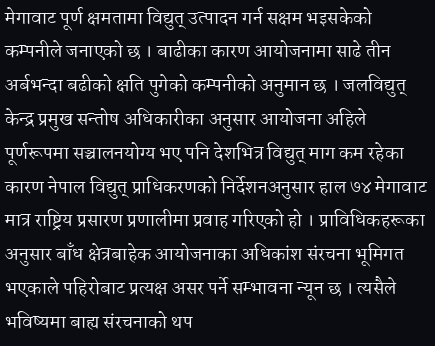मेगावाट पूर्ण क्षमतामा विद्युत् उत्पादन गर्न सक्षम भइसकेको कम्पनीले जनाएको छ । बाढीका कारण आयोजनामा साढे तीन अर्बभन्दा बढीको क्षति पुगेको कम्पनीको अनुमान छ । जलविद्युत् केन्द्र प्रमुख सन्तोष अधिकारीका अनुसार आयोजना अहिले पूर्णरूपमा सञ्चालनयोग्य भए पनि देशभित्र विद्युत् माग कम रहेका कारण नेपाल विद्युत् प्राधिकरणको निर्देशनअनुसार हाल ७४ मेगावाट मात्र राष्ट्रिय प्रसारण प्रणालीमा प्रवाह गरिएको हो । प्राविधिकहरूका अनुसार बाँध क्षेत्रबाहेक आयोजनाका अधिकांश संरचना भूमिगत भएकाले पहिरोबाट प्रत्यक्ष असर पर्ने सम्भावना न्यून छ । त्यसैले भविष्यमा बाह्य संरचनाको थप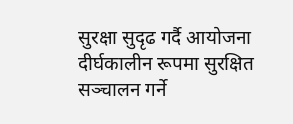सुरक्षा सुदृढ गर्दै आयोजना दीर्घकालीन रूपमा सुरक्षित सञ्चालन गर्ने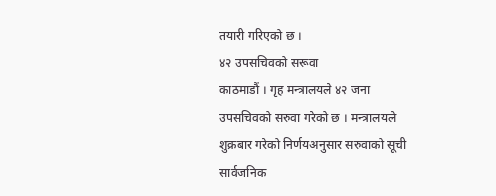तयारी गरिएको छ ।
४२ उपसचिवको सरूवा
काठमाडौं । गृह मन्त्रालयले ४२ जना उपसचिवको सरुवा गरेको छ । मन्त्रालयले शुक्रबार गरेको निर्णयअनुसार सरुवाको सूची सार्वजनिक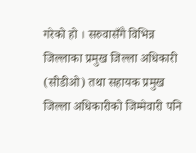गरेको हो । सरुवासँगै विभिन्न जिल्लाका प्रमुख जिल्ला अधिकारी (सीडीओ) तथा सहायक प्रमुख जिल्ला अधिकारीको जिम्मेवारी पनि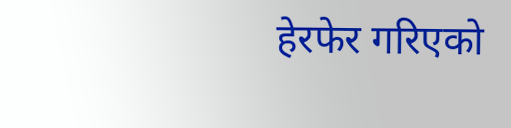हेरफेर गरिएको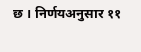छ । निर्णयअनुसार ११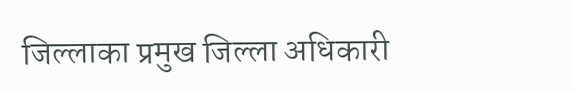जिल्लाका प्रमुख जिल्ला अधिकारी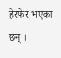हेरफेर भएका छन् ।